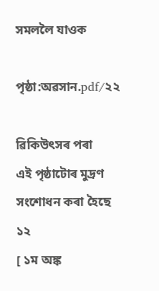সমললৈ যাওক

পৃষ্ঠা:অৱসান.pdf/২২

ৱিকিউৎসৰ পৰা
এই পৃষ্ঠাটোৰ মুদ্ৰণ সংশোধন কৰা হৈছে
১২
[ ১ম অঙ্ক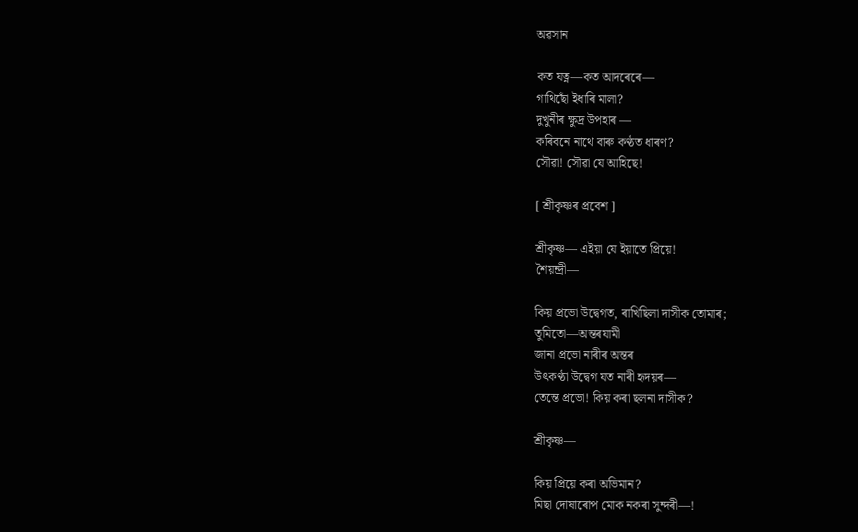অৱসান

কত যত্ন—কত আদৰেৰে—
গাথিছোঁ ইধাৰি মালা?
দুখুনীৰ ক্ষুদ্ৰ উপহাৰ —
কৰিবনে নাথে বাৰু কণ্ঠত ধাৰণ?
সৌৱা! সৌৱা যে আহিছে!

[ শ্ৰীকৃষ্ণৰ প্ৰবেশ ]

শ্ৰীকৃষ্ণ— এইয়া যে ইয়াতে প্ৰিয়ে!
শৈয়ন্দ্ৰী—

কিয় প্ৰভো উদ্বেগত, ৰাখিছিলা দাসীক তোমাৰ;
তুমিতো—অন্তৰযামী
জানা প্ৰভো নাৰীৰ অন্তৰ
উৎকণ্ঠা উদ্বেগ যত নাৰী হৃদয়ৰ—
তেন্তে প্ৰভো! কিয় কৰা ছলনা দাসীক?

শ্ৰীকৃষ্ণ—

কিয় প্ৰিয়ে কৰা অভিমান?
মিছা দোষাৰোপ মোক নকৰা সুন্দৰী—!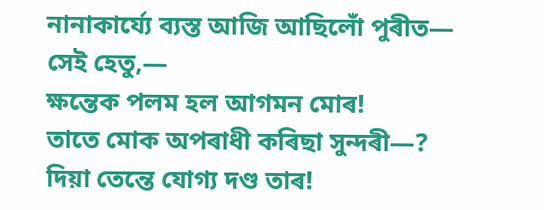নানাকাৰ্য্যে ব্যস্ত আজি আছিলোঁ পুৰীত—
সেই হেতু,—
ক্ষন্তেক পলম হল আগমন মোৰ!
তাতে মোক অপৰাধী কৰিছা সুন্দৰী—?
দিয়া তেন্তে যোগ্য দণ্ড তাৰ!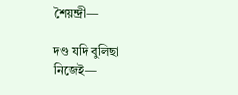শৈয়ন্দ্ৰী—

দণ্ড যদি বুলিছা নিজেই—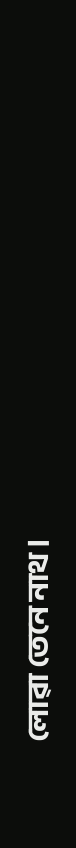লোৱা তেনে নাথ।